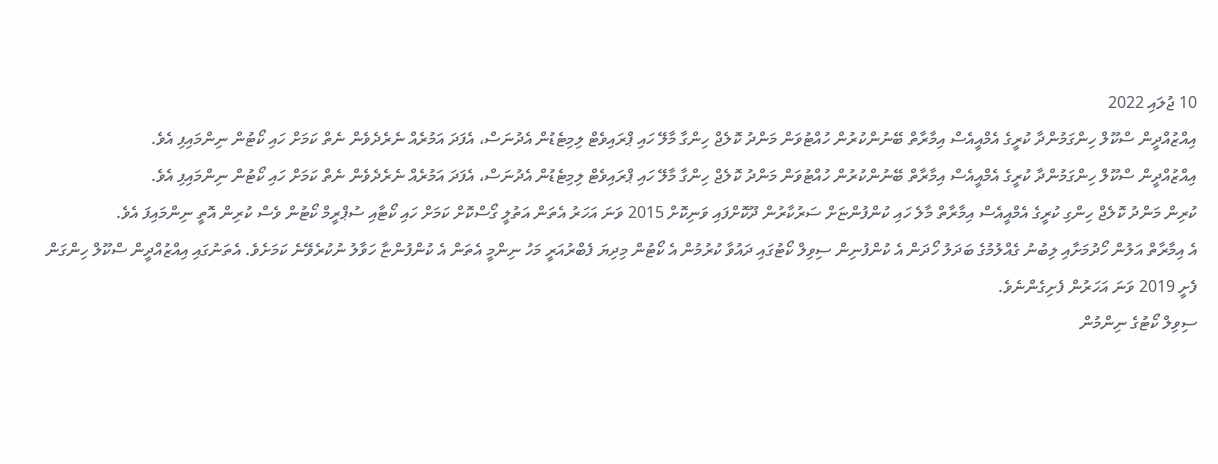10 ޖުލައި 2022
އިއްޒުއްދީން ސްކޫލް ހިންގަމުންދާ ކުރީގެ އެމްއީއެސް އިމާރާތް ބޭނުންކުރުން ހުއްޓުވަން މަންދު ކޮލެޖް ހިންގާ މާލޭ ހައި ޕްރައިވެޓް ލިމިޓެޑުން އެދުނަސް، އެފަދަ އަމުރެއް ނެރެދެވެން ނެތް ކަމަށް ހައި ކޯޓުން ނިންމައިފި އެވެ.
އިއްޒުއްދީން ސްކޫލް ހިންގަމުންދާ ކުރީގެ އެމްއީއެސް އިމާރާތް ބޭނުންކުރުން ހުއްޓުވަން މަންދު ކޮލެޖް ހިންގާ މާލޭ ހައި ޕްރައިވެޓް ލިމިޓެޑުން އެދުނަސް، އެފަދަ އަމުރެއް ނެރެދެވެން ނެތް ކަމަށް ހައި ކޯޓުން ނިންމައިފި އެވެ.
ކުރިން މަންދު ކޮލެޖް ހިންގި ކުރީގެ އެމްއީއެސް އިމާރާތް މާލެ ހައި ކުންފުންޏަށް ސަރުކާރުން ދޫކޮށްފައި ވަނިކޮށް 2015 ވަނަ އަހަރު އެތަން އަތުލީ ގޯސްކޮށް ކަމަށް ހައި ކޯޓާއި ސުޕްރީމް ކޯޓުން ވެސް ކުރިން އޮތީ ނިންމައިފަ އެވެ.
އެ އިމާރާތް އަލުން ހޯދުމަށާއި ލިބުނު ގެއްލުމުގެ ބަދަލު ހޯދަން އެ ކުންފުނިން ސިވިލް ކޯޓުގައި ދައުވާ ކުރުމުން އެ ކޯޓުން މިދިޔަ ފެބްރުއަރީ މަހު ނިންމީ އެތަން އެ ކުންފުންޏާ ހަވާލު ނުކުރެވޭނެ ކަމަށެވެ. އެތަނުގައި އިއްޒުއްދީން ސްކޫލް ހިންގަން ފެށީ 2019 ވަނަ އަހަރުން ފެށިގެންނެވެ.
ސިވިލް ކޯޓުގެ ނިންމުން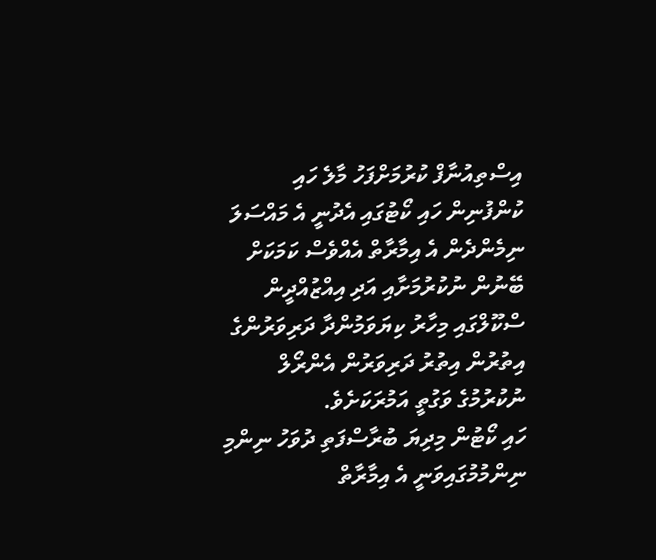އިސްތިއުނާފް ކުރުމަށްފަހު މާލެ ހައި ކުންފުނިން ހައި ކޯޓުގައި އެދުނީ އެ މައްސަލަ ނިމެންދެން އެ އިމާރާތް އެއްވެސް ކަމަކަށް ބޭނުން ނުކުރުމަށާއި އަދި އިއްޒުއްދީން ސްކޫލްގައި މިހާރު ކިޔަވަމުންދާ ދަރިވަރުންގެ އިތުރުން އިތުރު ދަރިވަރުން އެންރޯލް ނުކުރުމުގެ ވަގުތީ އަމުރަކަށެވެ.
ހައި ކޯޓުން މިދިޔަ ބުރާސްފަތި ދުވަހު ނިންމި ނިންމުމުގައިވަނީ އެ އިމާރާތް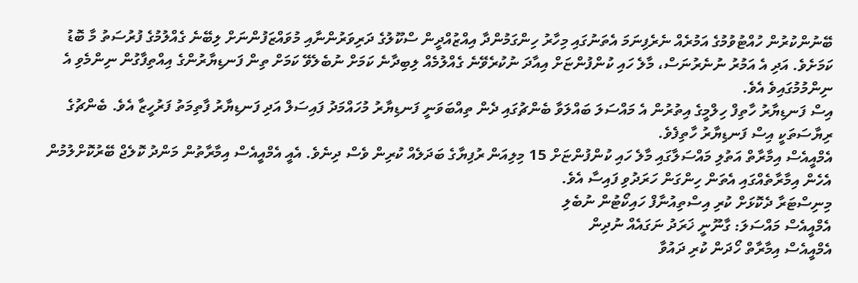ބޭނުންކުރުން ހުއްޓުވުމުގެ އަމުރެއް ނެރެފިނަމަ އެތަނުގައި މިހާރު ހިންގަމުންދާ އިއްޒުއްދީން ސްކޫލުގެ ދަރިވަރުންނާއި މުވައްޒަފުންނަށް ލިބޭނެ ގެއްލުމުގެ ފުރުސަތު މާ ބޮޑު ކަމަށެވެ. އަދި އެ އަމުރު ނުނެރުނަސް، މާލެ ހައި ކުންފުންޏަށް އިއާދަ ނުކުރެވޭނެ ގެއްލުމެއް ލިބިދާނެ ކަމަށް ނުބެލެވޭ ކަމަށް ތިން ފަނޑިޔާރުންގެ އިއްތިފާގުން ނިންމެވި އެ ނިންމުމުގައިވެ އެވެ.
އިސް ފަނޑިޔާރު ހާތިފް ހިލްމީގެ އިތުރުން އެ މައްސަލަ ބައްލަވާ ބެންޗުގައި ދެން ތިއްބަވަނީ ފަނޑިޔާރު މުހައްމަދު ފައިސަލް އަދި ފަނޑިޔާރު ފާތިމަތު ފަރުހީޒާ އެވެ. ބެންޗުގެ ރިޔާސަތަކީ އިސް ފަނޑިޔާރު ހާތިފެވެ.
އެމްއީއެސް އިމާރާތް އަތުލި މައްސަލާގައި މާލެ ހައި ކުންފުންޏަށް 15 މިލިއަން ރުފިޔާގެ ބަދަލެއް ކުރިން ވެސް ދިނެވެ. އެއީ އެމްއީއެސް އިމާރާތުން މަންދު ކޮލެޖް ބޭރުކޮށްލުމުން އެހެން އިމާރާތެއްގައި އެތަން ހިންގަން ހަރަދުވި ފައިސާ އެވެ.
މިނިސްޓަރާ ދެކޮޅަށް ކުރި އިސްތިއުނާފް ހައިކޯޓުން ނުބެލި
އެމްއީއެސް މައްސަލަ: ގާނޫނީ ޚަރަދު ނަގައެއް ނުދިން
އެމްއީއެސް އިމާރާތް ހޯދަން ކުރި ދައުވާ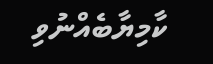ކާމިޔާބެއްނުވި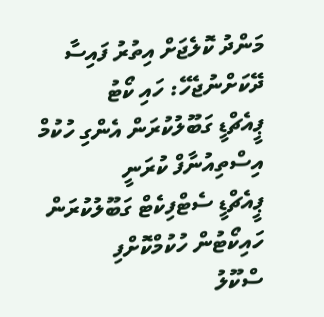މަންދު ކޮލެޖަށް އިތުރު ފައިސާ ދޭކަށްނުޖެހޭ: ހައި ކޯޓު
ޕީއެޗްޑީ ގަބޫލުކުރަން އެންގި ހުކުމް އިސްތިއުނާފް ކުރަނީ
ޕީއެޗްޑީ ސެޓްފިކެޓް ގަބޫލުކުރަން ހައިކޯޓުން ހުކުމްކޮށްފި
ސްކޫލު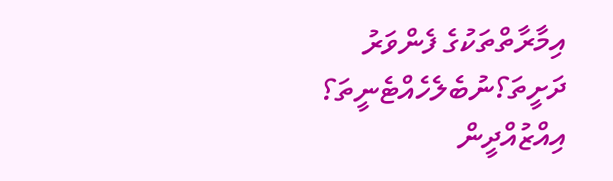އިމާރާތްތަކުގެ ފެންވަރު ދަށީތަ؟ނުބެލެހެއްޓެނީތަ؟
އިއްޒުއްދީން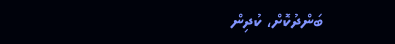ބަންދުކޮށް، ކުދިން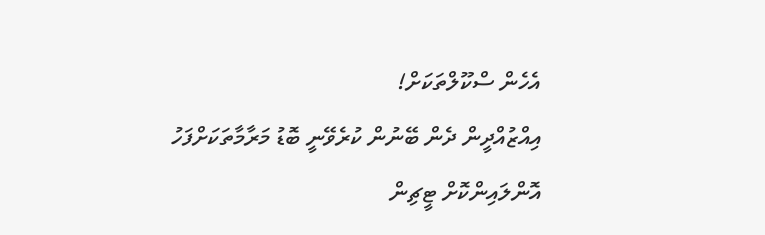އެހެން ސްކޫލްތަކަށް!
އިއްޒުއްދީން ދެން ބޭނުން ކުރެވޭނީ ބޮޑު މަރާމާތަކަށްފަހު
އޮންލައިންކޮށް ޓީޗިން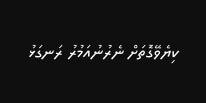ކިޔެވޭގޮތަށް ނެރުނުއަމުރު ރަނގަޅު